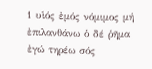1 υἱός ἐμός νόμιμος μή ἐπιλανθάνω ὁ δέ ῥῆμα ἐγώ τηρέω σός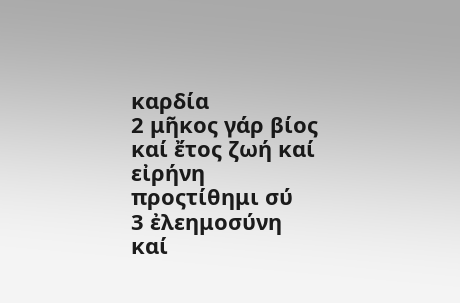καρδία
2 μῆκος γάρ βίος καί ἔτος ζωή καί εἰρήνη προςτίθημι σύ
3 ἐλεημοσύνη καί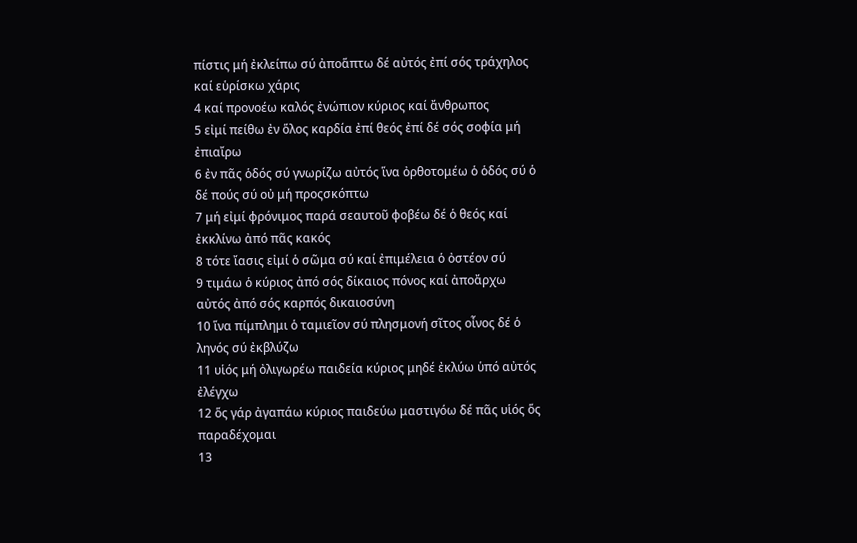πίστις μή ἐκλείπω σύ ἀποἅπτω δέ αὐτός ἐπί σός τράχηλος καί εὑρίσκω χάρις
4 καί προνοέω καλός ἐνώπιον κύριος καί ἄνθρωπος
5 εἰμί πείθω ἐν ὅλος καρδία ἐπί θεός ἐπί δέ σός σοφία μή ἐπιαἴρω
6 ἐν πᾶς ὁδός σύ γνωρίζω αὐτός ἵνα ὀρθοτομέω ὁ ὁδός σύ ὁ δέ πούς σύ οὐ μή προςσκόπτω
7 μή εἰμί φρόνιμος παρά σεαυτοῦ φοβέω δέ ὁ θεός καί ἐκκλίνω ἀπό πᾶς κακός
8 τότε ἴασις εἰμί ὁ σῶμα σύ καί ἐπιμέλεια ὁ ὀστέον σύ
9 τιμάω ὁ κύριος ἀπό σός δίκαιος πόνος καί ἀποἄρχω αὐτός ἀπό σός καρπός δικαιοσύνη
10 ἵνα πίμπλημι ὁ ταμιεῖον σύ πλησμονή σῖτος οἶνος δέ ὁ ληνός σύ ἐκβλύζω
11 υἱός μή ὀλιγωρέω παιδεία κύριος μηδέ ἐκλύω ὑπό αὐτός ἐλέγχω
12 ὅς γάρ ἀγαπάω κύριος παιδεύω μαστιγόω δέ πᾶς υἱός ὅς παραδέχομαι
13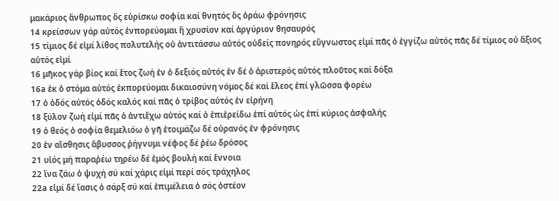μακάριος ἄνθρωπος ὅς εὑρίσκω σοφία καί θνητός ὅς ὁράω φρόνησις
14 κρείσσων γάρ αὐτός ἐνπορεύομαι ἤ χρυσίον καί ἀργύριον θησαυρός
15 τίμιος δέ εἰμί λίθος πολυτελής οὐ ἀντιτάσσω αὐτός οὐδείς πονηρός εὔγνωστος εἰμί πᾶς ὁ ἐγγίζω αὐτός πᾶς δέ τίμιος οὐ ἄξιος αὐτός εἰμί
16 μῆκος γάρ βίος καί ἔτος ζωή ἐν ὁ δεξιός αὐτός ἐν δέ ὁ ἀριστερός αὐτός πλοῦτος καί δόξα
16a ἐκ ὁ στόμα αὐτός ἐκπορεύομαι δικαιοσύνη νόμος δέ καί ἔλεος ἐπί γλῶσσα φορέω
17 ὁ ὁδός αὐτός ὁδός καλός καί πᾶς ὁ τρίβος αὐτός ἐν εἰρήνη
18 ξύλον ζωή εἰμί πᾶς ὁ ἀντιἔχω αὐτός καί ὁ ἐπιἐρείδω ἐπί αὐτός ὡς ἐπί κύριος ἀσφαλής
19 ὁ θεός ὁ σοφία θεμελιόω ὁ γῆ ἑτοιμάζω δέ οὐρανός ἐν φρόνησις
20 ἐν αἴσθησις ἄβυσσος ῥήγνυμι νέφος δέ ῥέω δρόσος
21 υἱός μή παραῥέω τηρέω δέ ἐμός βουλή καί ἔννοια
22 ἵνα ζάω ὁ ψυχή σύ καί χάρις εἰμί περί σός τράχηλος
22a εἰμί δέ ἴασις ὁ σάρξ σύ καί ἐπιμέλεια ὁ σός ὀστέον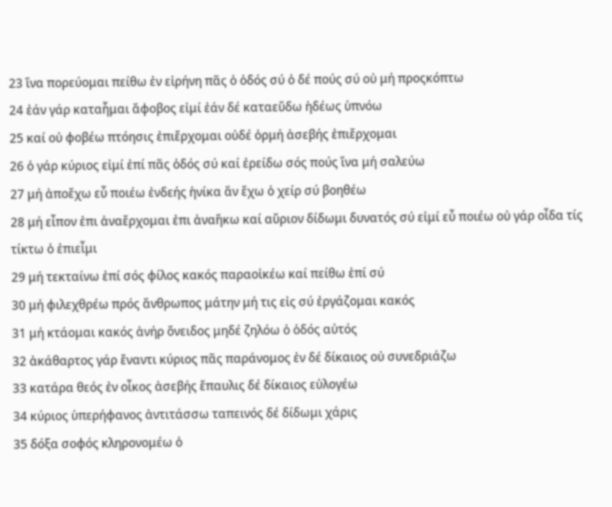23 ἵνα πορεύομαι πείθω ἐν εἰρήνη πᾶς ὁ ὁδός σύ ὁ δέ πούς σύ οὐ μή προςκόπτω
24 ἐάν γάρ καταἧμαι ἄφοβος εἰμί ἐάν δέ καταεὕδω ἡδέως ὑπνόω
25 καί οὐ φοβέω πτόησις ἐπιἔρχομαι οὐδέ ὁρμή ἀσεβής ἐπιἔρχομαι
26 ὁ γάρ κύριος εἰμί ἐπί πᾶς ὁδός σύ καί ἐρείδω σός πούς ἵνα μή σαλεύω
27 μή ἀποἔχω εὖ ποιέω ἐνδεής ἡνίκα ἄν ἔχω ὁ χείρ σύ βοηθέω
28 μή εἶπον ἐπι ἀναἔρχομαι ἐπι ἀναἥκω καί αὔριον δίδωμι δυνατός σύ εἰμί εὖ ποιέω οὐ γάρ οἶδα τίς τίκτω ὁ ἐπιεἶμι
29 μή τεκταίνω ἐπί σός φίλος κακός παραοἰκέω καί πείθω ἐπί σύ
30 μή φιλεχθρέω πρός ἄνθρωπος μάτην μή τις εἰς σύ ἐργάζομαι κακός
31 μή κτάομαι κακός ἀνήρ ὄνειδος μηδέ ζηλόω ὁ ὁδός αὐτός
32 ἀκάθαρτος γάρ ἔναντι κύριος πᾶς παράνομος ἐν δέ δίκαιος οὐ συνεδριάζω
33 κατάρα θεός ἐν οἶκος ἀσεβής ἔπαυλις δέ δίκαιος εὐλογέω
34 κύριος ὑπερήφανος ἀντιτάσσω ταπεινός δέ δίδωμι χάρις
35 δόξα σοφός κληρονομέω ὁ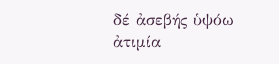δέ ἀσεβής ὑψόω ἀτιμία